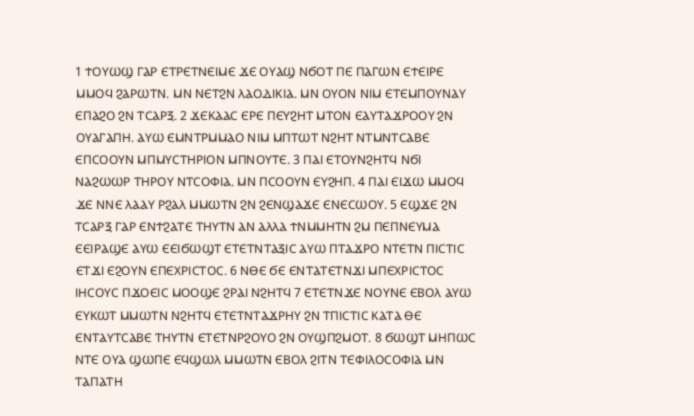1 ϮⲞⲨⲰϢ ⲄⲀⲢ ⲈⲦⲢⲈⲦⲚⲈⲒⲘⲈ ϪⲈ ⲞⲨⲀϢ ⲚϬⲞⲦ ⲠⲈ ⲠⲀⲄⲰⲚ ⲈϮⲈⲒⲢⲈ ⲘⲘⲞϤ ϨⲀⲢⲰⲦⲚ. ⲘⲚ ⲚⲈⲦϨⲚ ⲖⲀⲞⲆⲒⲔⲒⲀ. ⲘⲚ ⲞⲨⲞⲚ ⲚⲒⲘ ⲈⲦⲈⲘⲠⲞⲨⲚⲀⲨ ⲈⲠⲀϨⲞ ϨⲚ ⲦⲤⲀⲢⲜ. 2 ϪⲈⲔⲀⲀⲤ ⲈⲢⲈ ⲠⲈⲨϨⲎⲦ ⲘⲦⲞⲚ ⲈⲀⲨⲦⲀϪⲢⲞⲞⲨ ϨⲚ ⲞⲨⲀⲄⲀⲠⲎ. ⲀⲨⲰ ⲈⲘⲚⲦⲢⲘⲘⲀⲞ ⲚⲒⲘ ⲘⲠⲦⲰⲦ ⲚϨⲎⲦ ⲚⲦⲘⲚⲦⲤⲀⲂⲈ ⲈⲠⲤⲞⲞⲨⲚ ⲘⲠⲘⲨⲤⲦⲎⲢⲒⲞⲚ ⲘⲠⲚⲞⲨⲦⲈ. 3 ⲠⲀⲒ ⲈⲦⲞⲨⲚϨⲎⲦϤ ⲚϬⲒ ⲚⲀϨⲰⲰⲢ ⲦⲎⲢⲞⲨ ⲚⲦⲤⲞⲪⲒⲀ. ⲘⲚ ⲠⲤⲞⲞⲨⲚ ⲈⲨϨⲎⲠ. 4 ⲠⲀⲒ ⲈⲒϪⲰ ⲘⲘⲞϤ ϪⲈ ⲚⲚⲈ ⲖⲀⲀⲨ ⲢϨⲀⲖ ⲘⲘⲰⲦⲚ ϨⲚ ϨⲈⲚϢⲀϪⲈ ⲈⲚⲈⲤⲰⲞⲨ. 5 ⲈϢϪⲈ ϨⲚ ⲦⲤⲀⲢⲜ ⲄⲀⲢ ⲈⲚϮϨⲀⲦⲈ ⲦⲎⲨⲦⲚ ⲀⲚ ⲀⲖⲖⲀ ϮⲚⲘⲘⲎⲦⲚ ϨⲘ ⲠⲈⲠⲚⲈⲨⲘⲀ ⲈⲈⲒⲢⲀϢⲈ ⲀⲨⲰ ⲈⲈⲒϬⲰϢⲦ ⲈⲦⲈⲦⲚⲦⲀⲜⲒⲤ ⲀⲨⲰ ⲠⲦⲀϪⲢⲞ ⲚⲦⲈⲦⲚ ⲠⲒⲤⲦⲒⲤ ⲈⲦϪⲒ ⲈϨⲞⲨⲚ ⲈⲠⲈⲬⲢⲒⲤⲦⲞⲤ. 6 ⲚⲐⲈ ϬⲈ ⲈⲚⲦⲀⲦⲈⲦⲚϪⲒ ⲘⲠⲈⲬⲢⲒⲤⲦⲞⲤ ⲒⲎⲤⲞⲨⲤ ⲠϪⲞⲈⲒⲤ ⲘⲞⲞϢⲈ ϨⲢⲀⲒ ⲚϨⲎⲦϤ 7 ⲈⲦⲈⲦⲚϪⲈ ⲚⲞⲨⲚⲈ ⲈⲂⲞⲖ ⲀⲨⲰ ⲈⲨⲔⲰⲦ ⲘⲘⲰⲦⲚ ⲚϨⲎⲦϤ ⲈⲦⲈⲦⲚⲦⲀϪⲢⲎⲨ ϨⲚ ⲦⲠⲒⲤⲦⲒⲤ ⲔⲀⲦⲀ ⲐⲈ ⲈⲚⲦⲀⲨⲦⲤⲀⲂⲈ ⲦⲎⲨⲦⲚ ⲈⲦⲈⲦⲚⲢϨⲞⲨⲞ ϨⲚ ⲞⲨϢⲠϨⲘⲞⲦ. 8 ϬⲰϢⲦ ⲘⲎⲠⲰⲤ ⲚⲦⲈ ⲞⲨⲀ ϢⲰⲠⲈ ⲈϤϢⲰⲖ ⲘⲘⲰⲦⲚ ⲈⲂⲞⲖ ϨⲒⲦⲚ ⲦⲈⲪⲒⲖⲞⲤⲞⲪⲒⲀ ⲘⲚ ⲦⲀⲠⲀⲦⲎ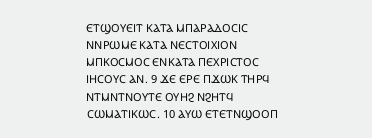ⲈⲦϢⲞⲨⲈⲒⲦ ⲔⲀⲦⲀ ⲘⲠⲀⲢⲀⲆⲞⲤⲒⲤ ⲚⲚⲢⲰⲘⲈ ⲔⲀⲦⲀ ⲚⲈⲤⲦⲞⲒⲬⲒⲞⲚ ⲘⲠⲔⲞⲤⲘⲞⲤ ⲈⲚⲔⲀⲦⲀ ⲠⲈⲬⲢⲒⲤⲦⲞⲤ ⲒⲎⲤⲞⲨⲤ ⲀⲚ. 9 ϪⲈ ⲈⲢⲈ ⲠϪⲰⲔ ⲦⲎⲢϤ ⲚⲦⲘⲚⲦⲚⲞⲨⲦⲈ ⲞⲨⲎϨ ⲚϨⲎⲦϤ ⲤⲰⲘⲀⲦⲒⲔⲰⲤ. 10 ⲀⲨⲰ ⲈⲦⲈⲦⲚϢⲞⲞⲠ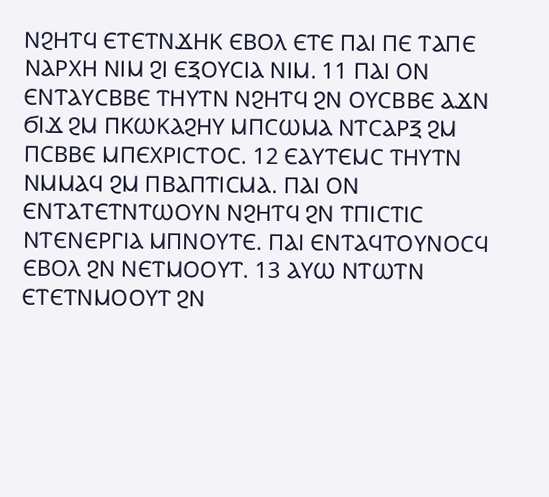ⲚϨⲎⲦϤ ⲈⲦⲈⲦⲚϪⲎⲔ ⲈⲂⲞⲖ ⲈⲦⲈ ⲠⲀⲒ ⲠⲈ ⲦⲀⲠⲈ ⲚⲀⲢⲬⲎ ⲚⲒⲘ ϨⲒ ⲈⲜⲞⲨⲤⲒⲀ ⲚⲒⲘ. 11 ⲠⲀⲒ ⲞⲚ ⲈⲚⲦⲀⲨⲤⲂⲂⲈ ⲦⲎⲨⲦⲚ ⲚϨⲎⲦϤ ϨⲚ ⲞⲨⲤⲂⲂⲈ ⲀϪⲚ ϬⲒϪ ϨⲘ ⲠⲔⲰⲔⲀϨⲎⲨ ⲘⲠⲤⲰⲘⲀ ⲚⲦⲤⲀⲢⲜ ϨⲘ ⲠⲤⲂⲂⲈ ⲘⲠⲈⲬⲢⲒⲤⲦⲞⲤ. 12 ⲈⲀⲨⲦⲈⲘⲤ ⲦⲎⲨⲦⲚ ⲚⲘⲘⲀϤ ϨⲘ ⲠⲂⲀⲠⲦⲒⲤⲘⲀ. ⲠⲀⲒ ⲞⲚ ⲈⲚⲦⲀⲦⲈⲦⲚⲦⲰⲞⲨⲚ ⲚϨⲎⲦϤ ϨⲚ ⲦⲠⲒⲤⲦⲒⲤ ⲚⲦⲈⲚⲈⲢⲄⲒⲀ ⲘⲠⲚⲞⲨⲦⲈ. ⲠⲀⲒ ⲈⲚⲦⲀϤⲦⲞⲨⲚⲞⲤϤ ⲈⲂⲞⲖ ϨⲚ ⲚⲈⲦⲘⲞⲞⲨⲦ. 13 ⲀⲨⲰ ⲚⲦⲰⲦⲚ ⲈⲦⲈⲦⲚⲘⲞⲞⲨⲦ ϨⲚ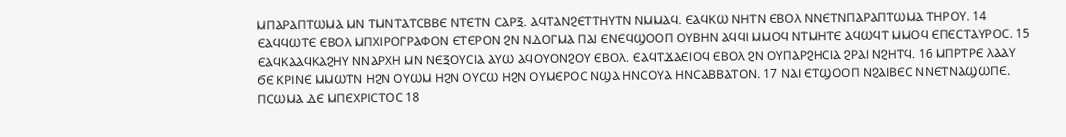ⲘⲠⲀⲢⲀⲠⲦⲰⲘⲀ ⲘⲚ ⲦⲘⲚⲦⲀⲦⲤⲂⲂⲈ ⲚⲦⲈⲦⲚ ⲤⲀⲢⲜ. ⲀϤⲦⲀⲚϨⲈⲦⲦⲎⲨⲦⲚ ⲚⲘⲘⲀϤ. ⲈⲀϤⲔⲰ ⲚⲎⲦⲚ ⲈⲂⲞⲖ ⲚⲚⲈⲦⲚⲠⲀⲢⲀⲠⲦⲰⲘⲀ ⲦⲎⲢⲞⲨ. 14 ⲈⲀϤϤⲰⲦⲈ ⲈⲂⲞⲖ ⲘⲠⲬⲒⲢⲞⲄⲢⲀⲪⲞⲚ ⲈⲦⲈⲢⲞⲚ ϨⲚ ⲚⲆⲞⲄⲘⲀ ⲠⲀⲒ ⲈⲚⲈϤϢⲞⲞⲠ ⲞⲨⲂⲎⲚ ⲀϤϤⲒ ⲘⲘⲞϤ ⲚⲦⲘⲎⲦⲈ ⲀϤⲰϤⲦ ⲘⲘⲞϤ ⲈⲠⲈⲤⲦⲀⲨⲢⲞⲤ. 15 ⲈⲀϤⲔⲀⲀϤⲔⲀϨⲎⲨ ⲚⲚⲀⲢⲬⲎ ⲘⲚ ⲚⲈⲜⲞⲨⲤⲒⲀ ⲀⲨⲰ ⲀϤⲞⲨⲞⲚϨⲞⲨ ⲈⲂⲞⲖ. ⲈⲀϤⲦϪⲀⲈⲒⲞϤ ⲈⲂⲞⲖ ϨⲚ ⲞⲨⲠⲀⲢϨⲎⲤⲒⲀ ϨⲢⲀⲒ ⲚϨⲎⲦϤ. 16 ⲘⲠⲢⲦⲢⲈ ⲖⲀⲀⲨ ϬⲈ ⲔⲢⲒⲚⲈ ⲘⲘⲰⲦⲚ ⲎϨⲚ ⲞⲨⲰⲘ ⲎϨⲚ ⲞⲨⲤⲰ ⲎϨⲚ ⲞⲨⲘⲈⲢⲞⲤ ⲚϢⲀ ⲎⲚⲤⲞⲨⲀ ⲎⲚⲤⲀⲂⲂⲀⲦⲞⲚ. 17 ⲚⲀⲒ ⲈⲦϢⲞⲞⲠ ⲚϨⲀⲒⲂⲈⲤ ⲚⲚⲈⲦⲚⲀϢⲰⲠⲈ. ⲠⲤⲰⲘⲀ ⲆⲈ ⲘⲠⲈⲬⲢⲒⲤⲦⲞⲤ 18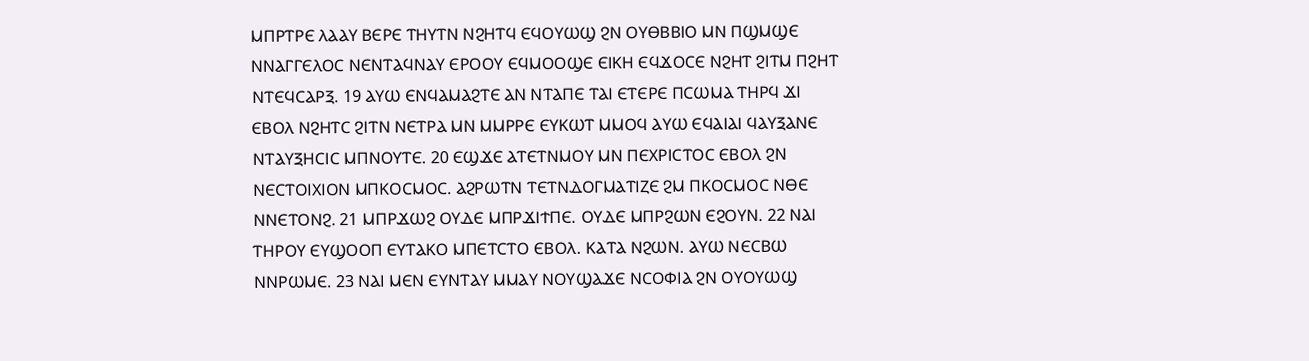ⲘⲠⲢⲦⲢⲈ ⲖⲀⲀⲨ ⲂⲈⲢⲈ ⲦⲎⲨⲦⲚ ⲚϨⲎⲦϤ ⲈϤⲞⲨⲰϢ ϨⲚ ⲞⲨⲐⲂⲂⲒⲞ ⲘⲚ ⲠϢⲘϢⲈ ⲚⲚⲀⲄⲄⲈⲖⲞⲤ ⲚⲈⲚⲦⲀϤⲚⲀⲨ ⲈⲢⲞⲞⲨ ⲈϤⲘⲞⲞϢⲈ ⲈⲒⲔⲎ ⲈϤϪⲞⲤⲈ ⲚϨⲎⲦ ϨⲒⲦⲘ ⲠϨⲎⲦ ⲚⲦⲈϤⲤⲀⲢⲜ. 19 ⲀⲨⲰ ⲈⲚϤⲀⲘⲀϨⲦⲈ ⲀⲚ ⲚⲦⲀⲠⲈ ⲦⲀⲒ ⲈⲦⲈⲢⲈ ⲠⲤⲰⲘⲀ ⲦⲎⲢϤ ϪⲒ ⲈⲂⲞⲖ ⲚϨⲎⲦⲤ ϨⲒⲦⲚ ⲚⲈⲦⲢⲀ ⲘⲚ ⲘⲘⲢⲢⲈ ⲈⲨⲔⲰⲦ ⲘⲘⲞϤ ⲀⲨⲰ ⲈϤⲀⲒⲀⲒ ϤⲀⲨⲜⲀⲚⲈ ⲚⲦⲀⲨⲜⲎⲤⲒⲤ ⲘⲠⲚⲞⲨⲦⲈ. 20 ⲈϢϪⲈ ⲀⲦⲈⲦⲚⲘⲞⲨ ⲘⲚ ⲠⲈⲬⲢⲒⲤⲦⲞⲤ ⲈⲂⲞⲖ ϨⲚ ⲚⲈⲤⲦⲞⲒⲬⲒⲞⲚ ⲘⲠⲔⲞⲤⲘⲞⲤ. ⲀϨⲢⲰⲦⲚ ⲦⲈⲦⲚⲆⲞⲄⲘⲀⲦⲒⲌⲈ ϨⲘ ⲠⲔⲞⲤⲘⲞⲤ ⲚⲐⲈ ⲚⲚⲈⲦⲞⲚϨ. 21 ⲘⲠⲢϪⲰϨ ⲞⲨⲆⲈ ⲘⲠⲢϪⲒϮⲠⲈ. ⲞⲨⲆⲈ ⲘⲠⲢϨⲰⲚ ⲈϨⲞⲨⲚ. 22 ⲚⲀⲒ ⲦⲎⲢⲞⲨ ⲈⲨϢⲞⲞⲠ ⲈⲨⲦⲀⲔⲞ ⲘⲠⲈⲦⲤⲦⲞ ⲈⲂⲞⲖ. ⲔⲀⲦⲀ ⲚϨⲰⲚ. ⲀⲨⲰ ⲚⲈⲤⲂⲰ ⲚⲚⲢⲰⲘⲈ. 23 ⲚⲀⲒ ⲘⲈⲚ ⲈⲨⲚⲦⲀⲨ ⲘⲘⲀⲨ ⲚⲞⲨϢⲀϪⲈ ⲚⲤⲞⲪⲒⲀ ϨⲚ ⲞⲨⲞⲨⲰϢ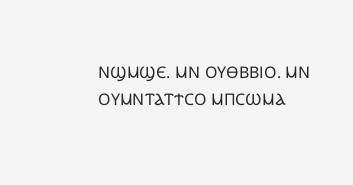ⲚϢⲘϢⲈ. ⲘⲚ ⲞⲨⲐⲂⲂⲒⲞ. ⲘⲚ ⲞⲨⲘⲚⲦⲀⲦϮⲤⲞ ⲘⲠⲤⲰⲘⲀ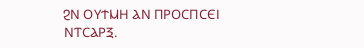ϨⲚ ⲞⲨϮⲘⲎ ⲀⲚ ⲠⲢⲞⲤⲠⲤⲈⲒ ⲚⲦⲤⲀⲢⲜ.